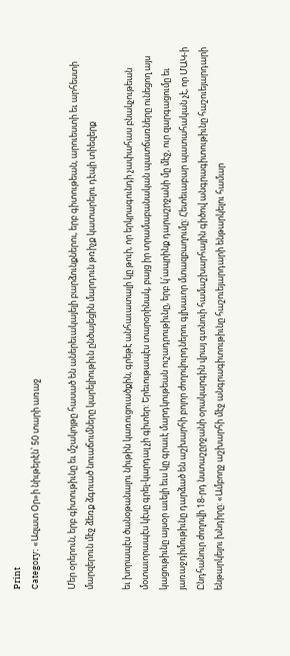Print
Category: «Ազատ Օր»ի նիւթերէն՝ 50 տարի առաջ

Մեր օրերուն, երբ գիտութիւնը եւ մշակոյթը հասած են աներեւակայելի բարձունքներու, երբ գիտութեան, արուեստի եւ արհեստի մարզերուն մէջ ձեռք ձգուած նուաճումները կարելիութիւն ընծայեցին մարդուն թռիչք կատարելու դէպի տիեզերք

եւ խորապէս ծանօթանալու նիւթին կառուցուածքին, գրեթէ անհաւատալի կը թուի, որ երկրագունդի չափահաս բնակչութեան մօտաւորապէս կէսը գրել-կարդալ չի գիտեր: Երեւութապէս տարօրինակ, բայց իր տրամաբանական պատճառները ունեցող այս կացութիւնը այսօր աւելի եւս կը գրաւէ մարդկութեան ուշադրութիւնը, երբ կ՛ապրինք դարաշրջանի մը մէջ, ուր զարգացումը եւ յառաջդիմութիւնը դարձած են աշխարհի բոլոր ժողովուրդներու գլխաւոր մտազբաղումը: Հետեւաբար պատահական չէ, որ ՄԱԿ-ի Ընդհանուր ժողովի 18-րդ նստաշըրջանի օրակարգին վրայ գտնուի համաշխարհային գիծով անգրագիտութիւնը հաշուեյարդարի ենթարկելու խնդիրը: «Ամբողջ աշխարհի մէջ անգրագիտութիւնը հաշուեյարդարի ենթարկելու համար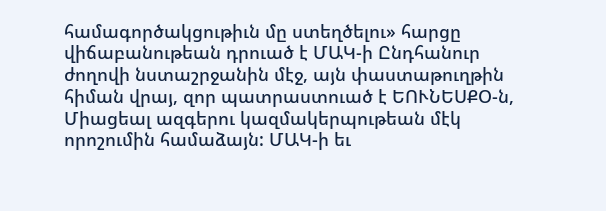համագործակցութիւն մը ստեղծելու» հարցը վիճաբանութեան դրուած է ՄԱԿ-ի Ընդհանուր ժողովի նստաշրջանին մէջ, այն փաստաթուղթին հիման վրայ, զոր պատրաստուած է ԵՈՒՆԵՍՔՕ-ն, Միացեալ ազգերու կազմակերպութեան մէկ որոշումին համաձայն: ՄԱԿ-ի եւ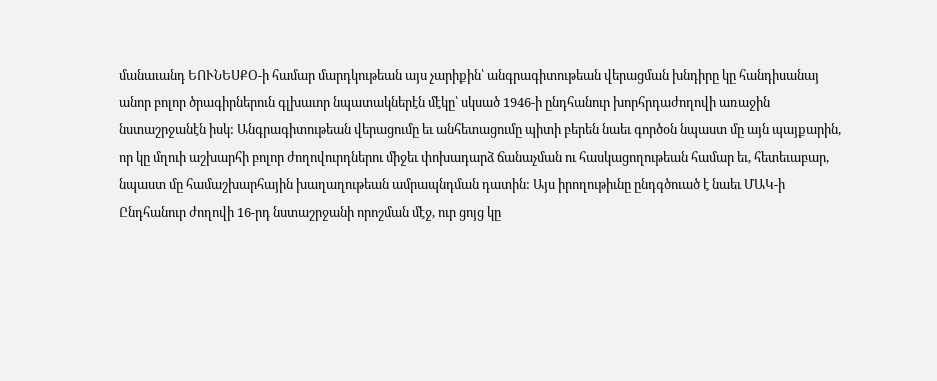մանաւանդ ԵՈՒՆԵՍՔՕ-ի համար մարդկութեան այս չարիքին՝ անգրագիտութեան վերացման խնդիրը կը հանդիսանայ անոր բոլոր ծրագիրներուն գլխաւոր նպատակներէն մէկը՝ սկսած 1946-ի ընդհանուր խորհրդաժողովի առաջին նստաշրջանէն իսկ: Անգրագիտութեան վերացումը եւ անհետացումը պիտի բերեն նաեւ գործօն նպաստ մը այն պայքարին, որ կը մղուի աշխարհի բոլոր ժողովուրդներու միջեւ փոխադարձ ճանաչման ու հասկացողութեան համար եւ, հետեւաբար, նպաստ մը համաշխարհային խաղաղութեան ամրապնդման դատին: Այս իրողութիւնը ընդգծուած է նաեւ ՄԱԿ-ի Ընդհանուր ժողովի 16-րդ նստաշրջանի որոշման մէջ, ուր ցոյց կը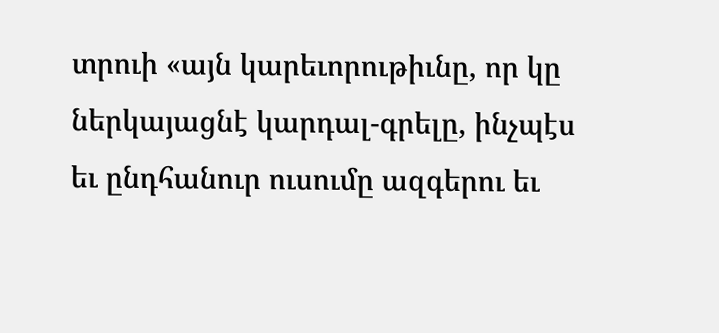տրուի «այն կարեւորութիւնը, որ կը ներկայացնէ կարդալ-գրելը, ինչպէս եւ ընդհանուր ուսումը ազգերու եւ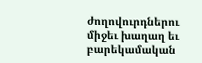ժողովուրդներու միջեւ խաղաղ եւ բարեկամական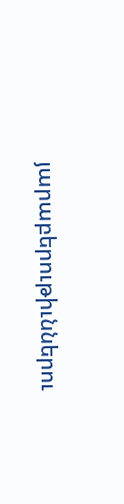յարաբերութիւններու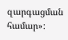զարգացման համար»: